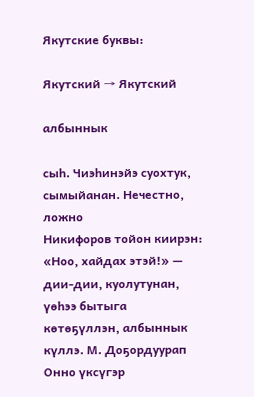Якутские буквы:

Якутский → Якутский

албыннык

сыһ. Чиэһинэйэ суохтук, сымыйанан. Нечестно, ложно
Никифоров тойон киирэн: «Ноо, хайдах этэй!» — дии-дии, куолутунан, үөһээ бытыга көтөҕүллэн, албыннык күллэ. М. Доҕордуурап
Онно үксүгэр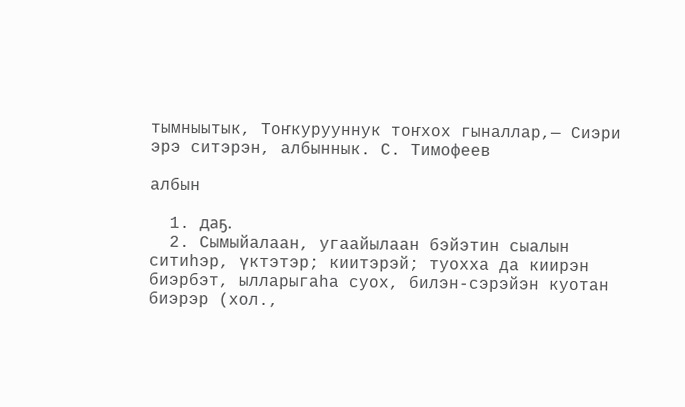тымныытык, Тоҥкурууннук тоҥхох гыналлар,— Сиэри эрэ ситэрэн, албыннык. С. Тимофеев

албын

  1. даҕ.
  2. Сымыйалаан, угаайылаан бэйэтин сыалын ситиһэр, үктэтэр; киитэрэй; туохха да киирэн биэрбэт, ылларыгаһа суох, билэн-сэрэйэн куотан биэрэр (хол.,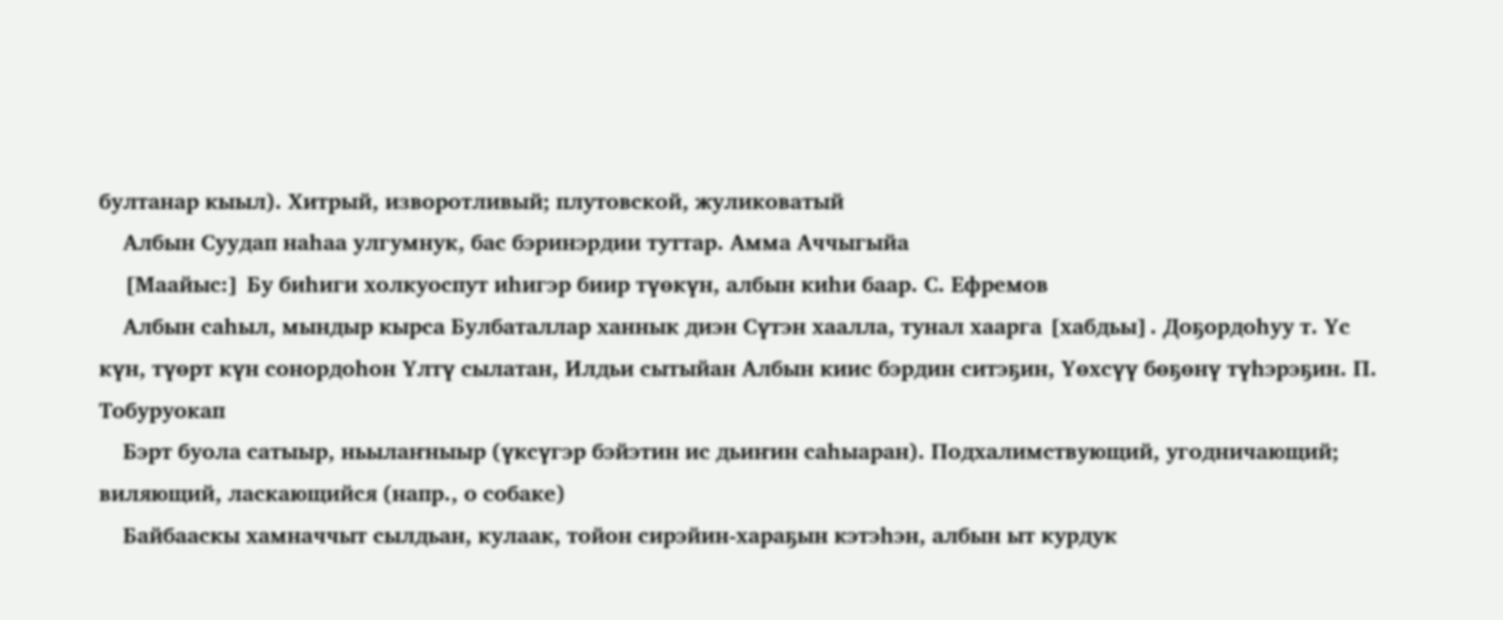бултанар кыыл). Хитрый, изворотливый; плутовской, жуликоватый
    Албын Суудап наһаа улгумнук, бас бэринэрдии туттар. Амма Аччыгыйа
    [Маайыс:] Бу биһиги холкуоспут иһигэр биир түөкүн, албын киһи баар. С. Ефремов
    Албын саһыл, мындыр кырса Булбаталлар ханнык диэн Сүтэн хаалла, тунал хаарга [хабдьы]. Доҕордоһуу т. Үс күн, түөрт күн сонордоһон Үлтү сылатан, Илдьи сытыйан Албын киис бэрдин ситэҕин, Үөхсүү бөҕөнү түһэрэҕин. П. Тобуруокап
    Бэрт буола сатыыр, ньылаҥныыр (үксүгэр бэйэтин ис дьиҥин саһыаран). Подхалимствующий, угодничающий; виляющий, ласкающийся (напр., о собаке)
    Байбааскы хамначчыт сылдьан, кулаак, тойон сирэйин-хараҕын кэтэһэн, албын ыт курдук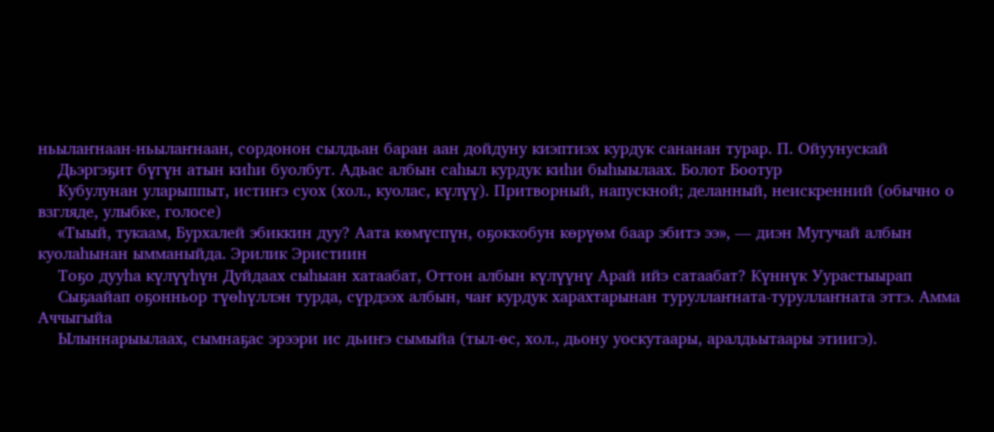ньылаҥнаан-ньылаҥнаан, сордонон сылдьан баран аан дойдуну киэптиэх курдук сананан турар. П. Ойуунускай
    Дьэргэҕит бүгүн атын киһи буолбут. Адьас албын саһыл курдук киһи быһыылаах. Болот Боотур
    Кубулунан уларыппыт, истиҥэ суох (хол., куолас, күлүү). Притворный, напускной; деланный, неискренний (обычно о взгляде, улыбке, голосе)
    «Тыый, тукаам, Бурхалей эбиккин дуу? Аата көмүспүн, оҕоккобун көрүөм баар эбитэ ээ», — диэн Мугучай албын куолаһынан ымманыйда. Эрилик Эристиин
    Тоҕо дууһа күлүүһүн Дуйдаах сыһыан хатаабат, Оттон албын күлүүнү Арай ийэ сатаабат? Күннүк Уурастыырап
    Сыҕаайап оҕонньор түөһүллэн турда, сүрдээх албын, чаҥ курдук харахтарынан туруллаҥната-туруллаҥната эттэ. Амма Аччыгыйа
    Ылыннарыылаах, сымнаҕас эрээри ис дьиҥэ сымыйа (тыл-өс, хол., дьону уоскутаары, аралдьытаары этиигэ).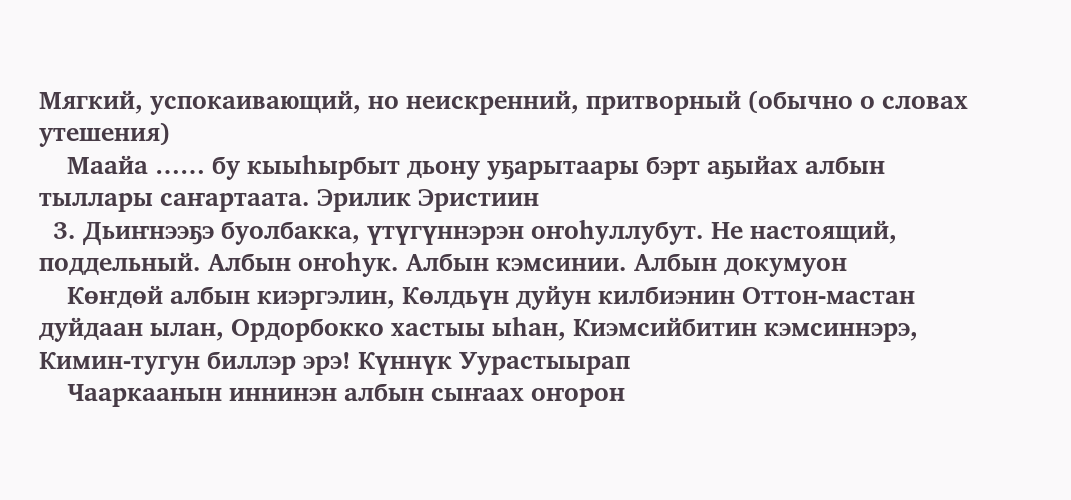Мягкий, успокаивающий, но неискренний, притворный (обычно о словах утешения)
    Маайа …… бу кыыһырбыт дьону уҕарытаары бэрт аҕыйах албын тыллары саҥартаата. Эрилик Эристиин
  3. Дьиҥнээҕэ буолбакка, үтүгүннэрэн оҥоһуллубут. Не настоящий, поддельный. Албын оҥоһук. Албын кэмсинии. Албын докумуон
    Көҥдөй албын киэргэлин, Көлдьүн дуйун килбиэнин Оттон-мастан дуйдаан ылан, Ордорбокко хастыы ыһан, Киэмсийбитин кэмсиннэрэ, Кимин-тугун биллэр эрэ! Күннүк Уурастыырап
    Чааркаанын иннинэн албын сыҥаах оҥорон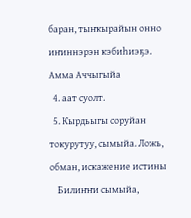баран, тыҥкырайын онно иҥиннэрэн кэбиһиэҕэ. Амма Аччыгыйа
  4. аат суолт.
  5. Кырдьыгы соруйан токурутуу, сымыйа. Ложь, обман, искажение истины
    Билиҥҥи сымыйа,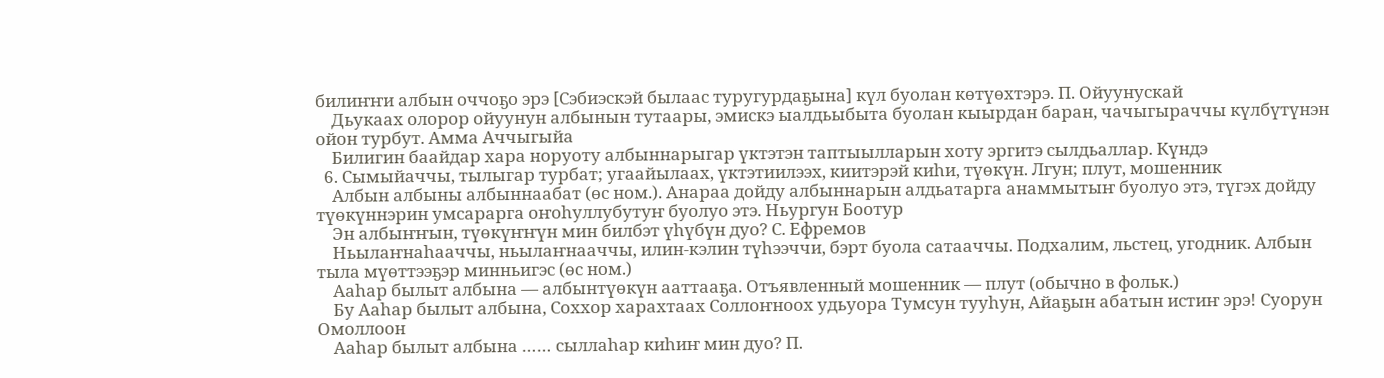билиҥҥи албын оччоҕо эрэ [Сэбиэскэй былаас туругурдаҕына] күл буолан көтүөхтэрэ. П. Ойуунускай
    Дьукаах олорор ойуунун албынын тутаары, эмискэ ыалдьыбыта буолан кыырдан баран, чачыгыраччы күлбүтүнэн ойон турбут. Амма Аччыгыйа
    Билигин баайдар хара норуоту албыннарыгар үктэтэн таптыылларын хоту эргитэ сылдьаллар. Күндэ
  6. Сымыйаччы, тылыгар турбат; угаайылаах, үктэтиилээх, киитэрэй киһи, түөкүн. Лгун; плут, мошенник
    Албын албыны албыннаабат (өс ном.). Анараа дойду албыннарын алдьатарга анаммытыҥ буолуо этэ, түгэх дойду түөкүннэрин умсарарга оҥоһуллубутуҥ буолуо этэ. Ньургун Боотур
    Эн албыҥҥын, түөкүҥҥүн мин билбэт үһүбүн дуо? С. Ефремов
    Ньылаҥнаһааччы, ньылаҥнааччы, илин-кэлин түһээччи, бэрт буола сатааччы. Подхалим, льстец, угодник. Албын тыла мүөттээҕэр минньигэс (өс ном.)
    Ааһар былыт албына — албынтүөкүн ааттааҕа. Отъявленный мошенник — плут (обычно в фольк.)
    Бу Ааһар былыт албына, Соххор харахтаах Соллоҥноох удьуора Тумсун тууһун, Айаҕын абатын истиҥ эрэ! Суорун Омоллоон
    Ааһар былыт албына …… сыллаһар киһиҥ мин дуо? П.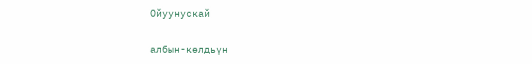Ойуунускай

албын-көлдьүн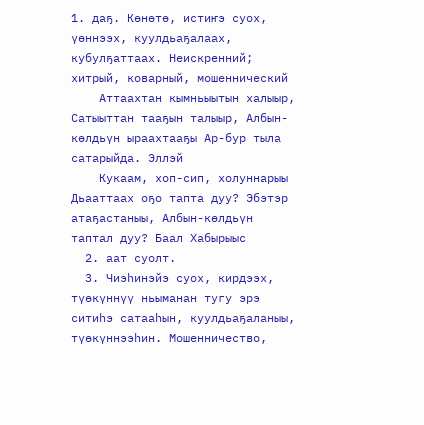1. даҕ. Көнөтө, истиҥэ суох, үөннээх, куулдьаҕалаах, кубулҕаттаах. Неискренний; хитрый, коварный, мошеннический
    Аттаахтан кымньыытын халыыр, Сатыыттан тааҕын талыыр, Албын-көлдьүн ыраахтааҕы Ар-бур тыла сатарыйда. Эллэй
    Кукаам, хоп-сип, холуннарыы Дьааттаах оҕо тапта дуу? Эбэтэр атаҕастаныы, Албын-көлдьүн таптал дуу? Баал Хабырыыс
  2. аат суолт.
  3. Чиэһинэйэ суох, кирдээх, түөкүннүү ньыманан тугу эрэ ситиһэ сатааһын, куулдьаҕаланыы, түөкүннээһин. Мошенничество,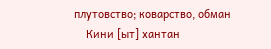плутовство; коварство, обман
    Кини [ыт] хантан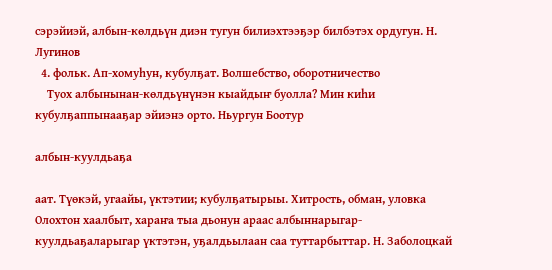сэрэйиэй, албын-көлдьүн диэн тугун билиэхтээҕэр билбэтэх ордугун. Н. Лугинов
  4. фольк. Ап-хомуһун, кубулҕат. Волшебство, оборотничество
    Туох албынынан-көлдьүнүнэн кыайдыҥ буолла? Мин киһи кубулҕаппынааҕар эйиэнэ орто. Ньургун Боотур

албын-куулдьаҕа

аат. Түөкэй, угаайы, үктэтии; кубулҕатырыы. Хитрость, обман, уловка
Олохтон хаалбыт, хараҥа тыа дьонун араас албыннарыгар-куулдьаҕаларыгар үктэтэн, уҕалдьылаан саа туттарбыттар. Н. Заболоцкай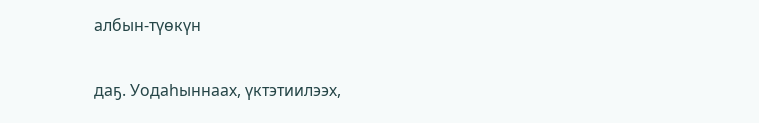албын-түөкүн

даҕ. Уодаһыннаах, үктэтиилээх,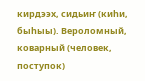кирдээх, сидьиҥ (киһи, быһыы). Вероломный, коварный (человек, поступок)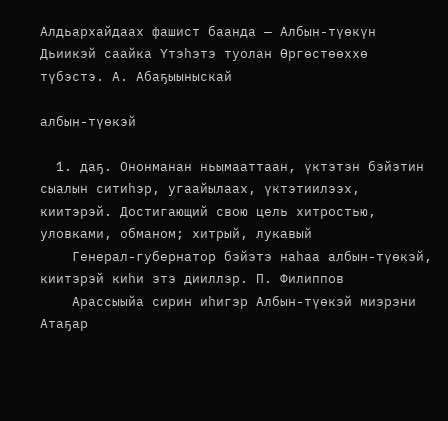Алдьархайдаах фашист баанда — Албын-түөкүн Дьиикэй саайка Үтэһэтэ туолан Өргөстөөххө түбэстэ. А. Абаҕыыныскай

албын-түөкэй

  1. даҕ. Ононманан ньымааттаан, үктэтэн бэйэтин сыалын ситиһэр, угаайылаах, үктэтиилээх, киитэрэй. Достигающий свою цель хитростью, уловками, обманом; хитрый, лукавый
    Генерал-губернатор бэйэтэ наһаа албын-түөкэй, киитэрэй киһи этэ дииллэр. П. Филиппов
    Арассыыйа сирин иһигэр Албын-түөкэй миэрэни Атаҕар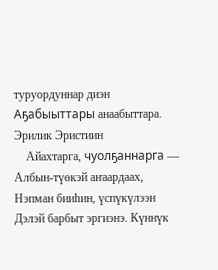туруордуннар диэн Аҕабыыттары анаабыттара. Эрилик Эристиин
    Айахтарга, чуолҕаннарга — Албын-түөкэй аҥаардаах, Нэпман бииһин, үспүкүлээн Дэлэй барбыт эргиэнэ. Күннүк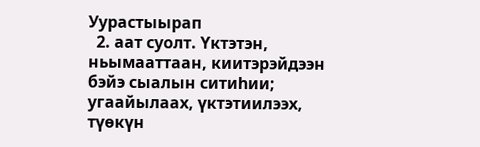Уурастыырап
  2. аат суолт. Үктэтэн, ньымааттаан, киитэрэйдээн бэйэ сыалын ситиһии; угаайылаах, үктэтиилээх, түөкүн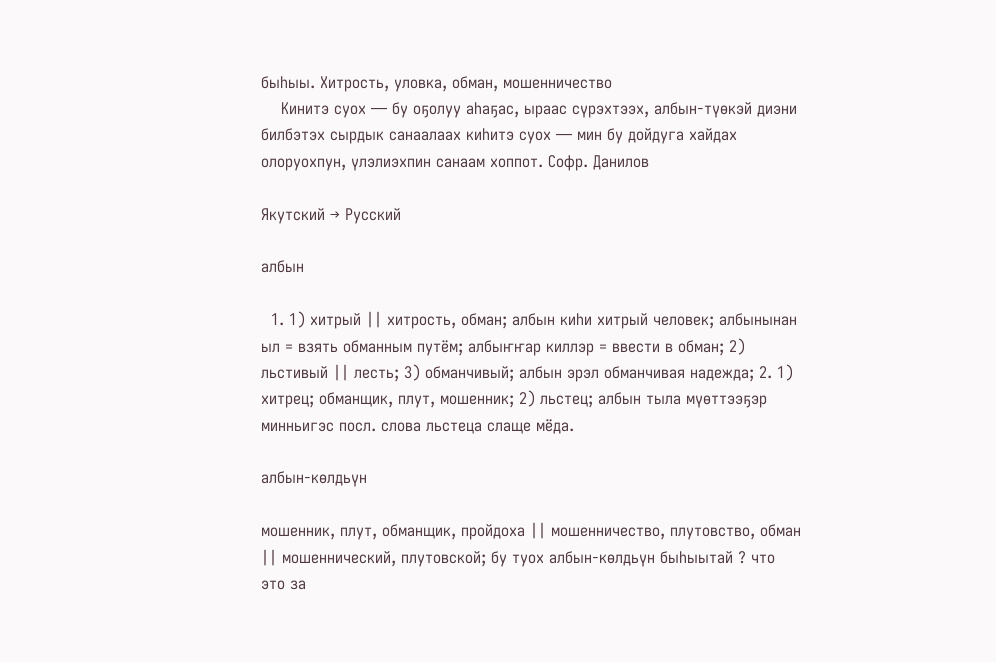быһыы. Хитрость, уловка, обман, мошенничество
    Кинитэ суох — бу оҕолуу аһаҕас, ыраас сүрэхтээх, албын-түөкэй диэни билбэтэх сырдык санаалаах киһитэ суох — мин бу дойдуга хайдах олоруохпун, үлэлиэхпин санаам хоппот. Софр. Данилов

Якутский → Русский

албын

  1. 1) хитрый || хитрость, обман; албын киһи хитрый человек; албынынан ыл = взять обманным путём; албыҥҥар киллэр = ввести в обман; 2) льстивый || лесть; 3) обманчивый; албын эрэл обманчивая надежда; 2. 1) хитрец; обманщик, плут, мошенник; 2) льстец; албын тыла мүөттээҕэр минньигэс поcл. слова льстеца слаще мёда.

албын-көлдьүн

мошенник, плут, обманщик, пройдоха || мошенничество, плутовство, обман || мошеннический, плутовской; бу туох албын-көлдьүн быһыытай ? что это за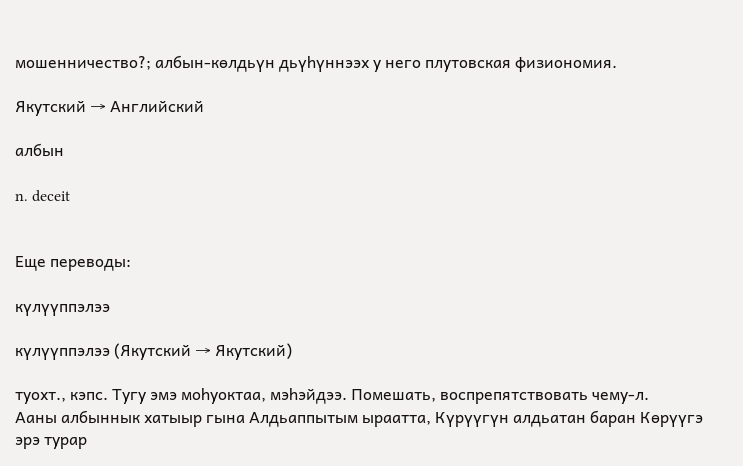мошенничество?; албын-көлдьүн дьүһүннээх у него плутовская физиономия.

Якутский → Английский

албын

n. deceit


Еще переводы:

күлүүппэлээ

күлүүппэлээ (Якутский → Якутский)

туохт., кэпс. Тугу эмэ моһуоктаа, мэһэйдээ. Помешать, воспрепятствовать чему-л.
Ааны албыннык хатыыр гына Алдьаппытым ыраатта, Күрүүгүн алдьатан баран Көрүүгэ эрэ турар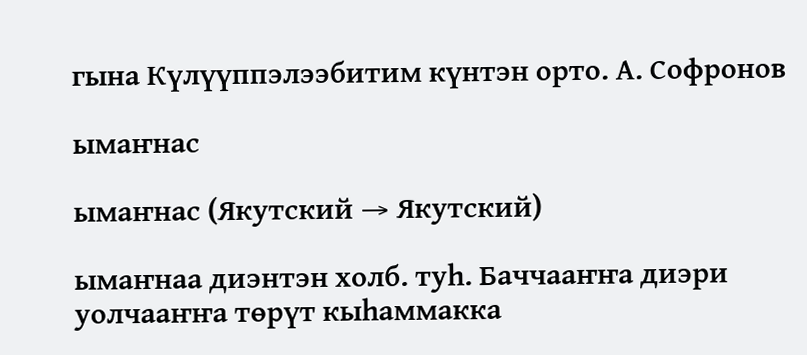гына Күлүүппэлээбитим күнтэн орто. А. Софронов

ымаҥнас

ымаҥнас (Якутский → Якутский)

ымаҥнаа диэнтэн холб. туһ. Баччааҥҥа диэри уолчааҥҥа төрүт кыһаммакка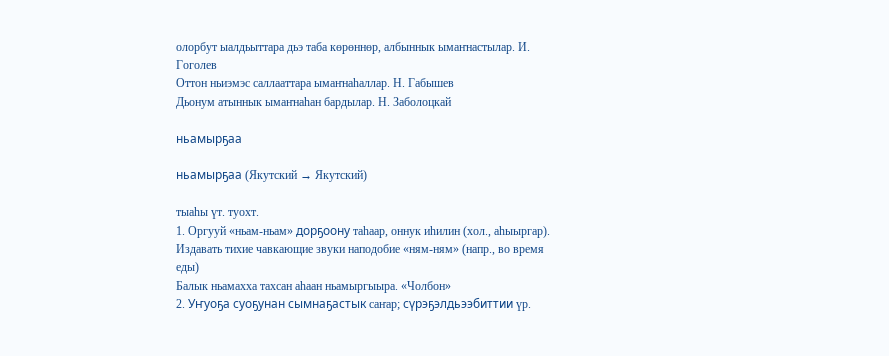олорбут ыалдьыттара дьэ таба көрөннөр, албыннык ымаҥнастылар. И. Гоголев
Оттон ньиэмэс саллааттара ымаҥнаһаллар. Н. Габышев
Дьонум атыннык ымаҥнаһан бардылар. Н. Заболоцкай

ньамырҕаа

ньамырҕаа (Якутский → Якутский)

тыаһы үт. туохт.
1. Оргууй «ньам-ньам» дорҕоону таһаар, оннук иһилин (хол., аһыыргар). Издавать тихие чавкающие звуки наподобие «ням-ням» (напр., во время еды)
Балык ньамахха тахсан аһаан ньамыргыыра. «Чолбон»
2. Уҥуоҕа суоҕунан сымнаҕастык саҥар; сүрэҕэлдьээбиттии үр.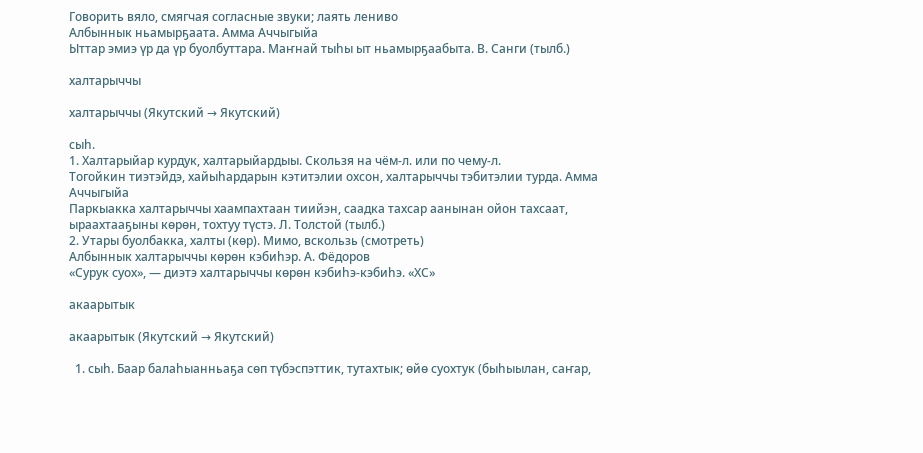Говорить вяло, смягчая согласные звуки; лаять лениво
Албыннык ньамырҕаата. Амма Аччыгыйа
Ыттар эмиэ үр да үр буолбуттара. Маҥнай тыһы ыт ньамырҕаабыта. В. Санги (тылб.)

халтарыччы

халтарыччы (Якутский → Якутский)

сыһ.
1. Халтарыйар курдук, халтарыйардыы. Скользя на чём-л. или по чему-л.
Тогойкин тиэтэйдэ, хайыһардарын кэтитэлии охсон, халтарыччы тэбитэлии турда. Амма Аччыгыйа
Паркыакка халтарыччы хаампахтаан тиийэн, саадка тахсар аанынан ойон тахсаат, ыраахтааҕыны көрөн, тохтуу түстэ. Л. Толстой (тылб.)
2. Утары буолбакка, халты (көр). Мимо, вскользь (смотреть)
Албыннык халтарыччы көрөн кэбиһэр. А. Фёдоров
«Сурук суох», — диэтэ халтарыччы көрөн кэбиһэ-кэбиһэ. «ХС»

акаарытык

акаарытык (Якутский → Якутский)

  1. сыһ. Баар балаһыанньаҕа сөп түбэспэттик, тутахтык; өйө суохтук (быһыылан, саҥар,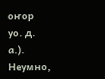оҥор уо. д. а.). Неумно,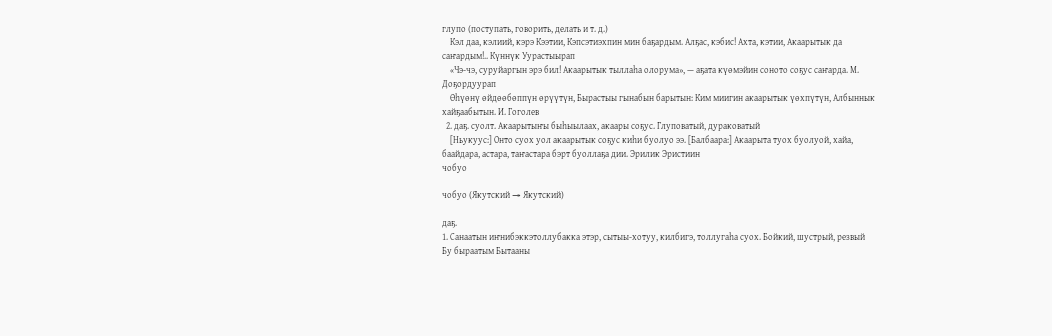глупо (поступать, говорить, делать и т. д.)
    Кэл даа, кэлиий, кэрэ Кээтии, Кэпсэтиэхпин мин баҕардым. Алҕас, кэбис! Ахта, кэтии, Акаарытык да саҥардым!.. Күннүк Уурастыырап
    «Чэ-чэ, суруйаргын эрэ бил! Акаарытык тыллаһа олорума», — аҕата күөмэйин соното соҕус саҥарда. М. Доҕордуурап
    Өһүөнү өйдөөбөппүн өрүүтүн, Бырастыы гынабын барытын: Ким миигин акаарытык үөхпүтүн, Албыннык хайҕаабытын. И. Гоголев
  2. даҕ. суолт. Акаарытыҥы быһыылаах, акаары соҕус. Глуповатый, дураковатый
    [Ньукуус:] Онто суох уол акаарытык соҕус киһи буолуо ээ. [Балбаара:] Акаарыта туох буолуой, хайа, баайдара, астара, таҥастара бэрт буоллаҕа дии. Эрилик Эристиин
чобуо

чобуо (Якутский → Якутский)

даҕ.
1. Санаатын иҥнибэккэтоллубакка этэр, сытыы-хотуу, килбигэ, толлугаһа суох. Бойкий, шустрый, резвый
Бу быраатым Бытааны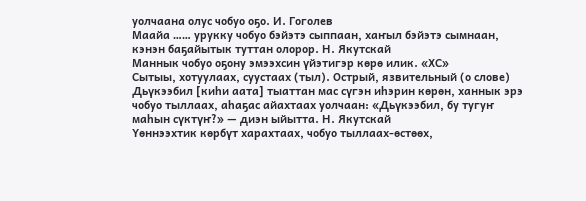уолчаана олус чобуо оҕо. И. Гоголев
Маайа …… урукку чобуо бэйэтэ сыппаан, хаҥыл бэйэтэ сымнаан, кэнэн баҕайытык туттан олорор. Н. Якутскай
Маннык чобуо оҕону эмээхсин үйэтигэр көрө илик. «ХС»
Сытыы, хотуулаах, суустаах (тыл). Острый, язвительный (о слове)
Дьүкээбил [киһи аата] тыаттан мас сүгэн иһэрин көрөн, ханнык эрэ чобуо тыллаах, аһаҕас айахтаах уолчаан: «Дьүкээбил, бу тугуҥ маһын сүктүҥ?» — диэн ыйытта. Н. Якутскай
Үөннээхтик көрбүт харахтаах, чобуо тыллаах-өстөөх,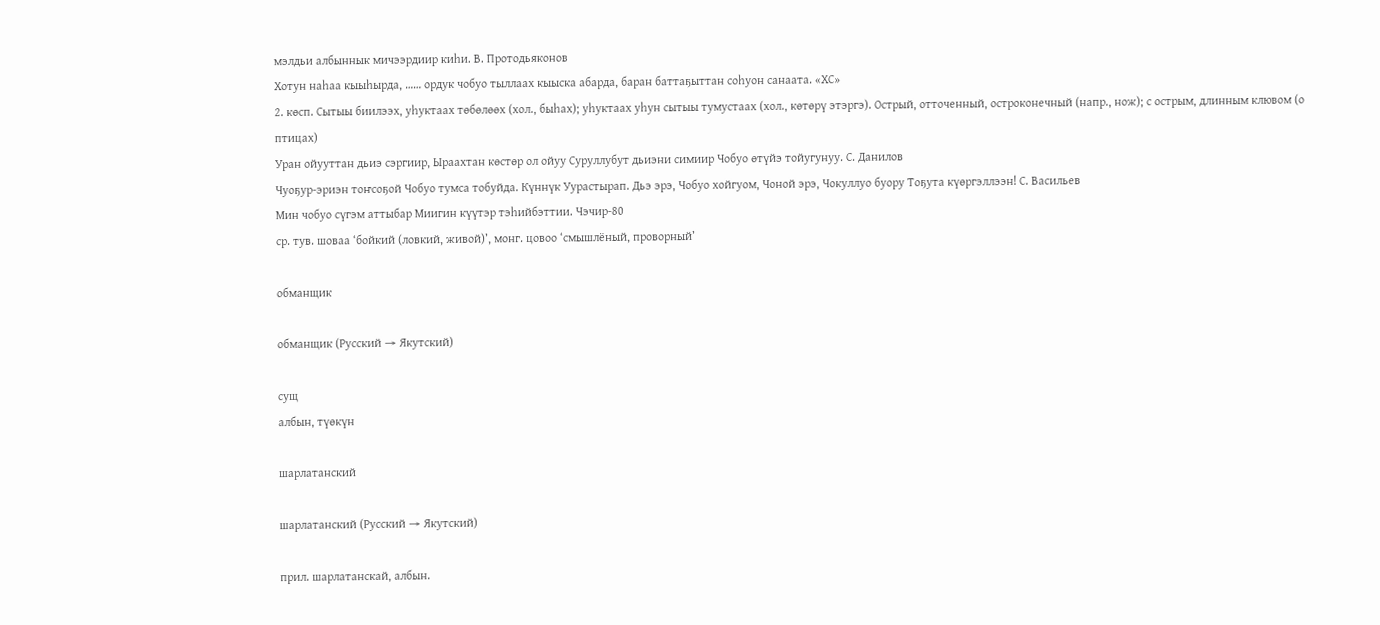мэлдьи албыннык мичээрдиир киһи. В. Протодьяконов
Хотун наһаа кыыһырда, …… ордук чобуо тыллаах кыыска абарда, баран баттаҕыттан соһуон санаата. «ХС»
2. көсп. Сытыы биилээх, уһуктаах төбөлөөх (хол., быһах); уһуктаах уһун сытыы тумустаах (хол., көтөрү этэргэ). Острый, отточенный, остроконечный (напр., нож); с острым, длинным клювом (о птицах)
Уран ойууттан дьиэ сэргиир, Ыраахтан көстөр ол ойуу Суруллубут дьиэни симиир Чобуо өтүйэ тойугунуу. С. Данилов
Чуоҕур-эриэн тоҥсоҕой Чобуо тумса тобуйда. Күннүк Уурастырап. Дьэ эрэ, Чобуо хойгуом, Чоной эрэ, Чокуллуо буору Тоҕута күөргэллээн! С. Васильев
Мин чобуо сүгэм аттыбар Миигин күүтэр тэһийбэттии. Чэчир-80
ср. тув. шоваа ‘бойкий (ловкий, живой)’, монг. цовоо ‘смышлёный, проворный’

обманщик

обманщик (Русский → Якутский)

сущ
албын, түөкүн

шарлатанский

шарлатанский (Русский → Якутский)

прил. шарлатанскай, албын.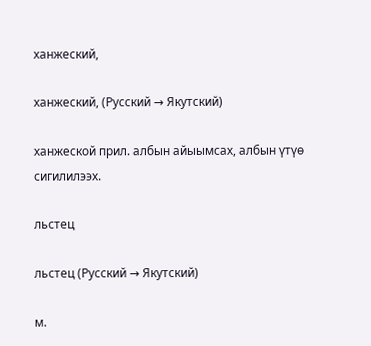ханжеский,

ханжеский, (Русский → Якутский)

ханжеской прил. албын айыымсах, албын үтүө сигилилээх.

льстец

льстец (Русский → Якутский)

м.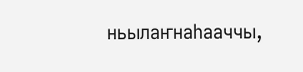ньылаҥнаһааччы,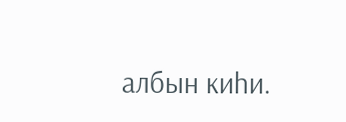албын киһи.